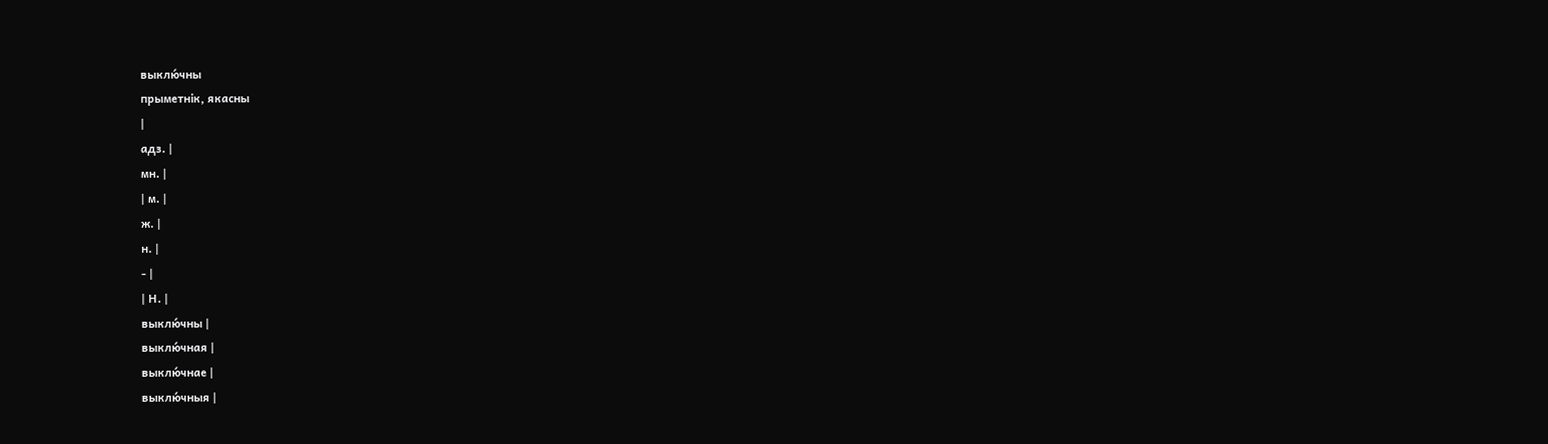выклю́чны
прыметнік, якасны
|
адз. |
мн. |
| м. |
ж. |
н. |
- |
| Н. |
выклю́чны |
выклю́чная |
выклю́чнае |
выклю́чныя |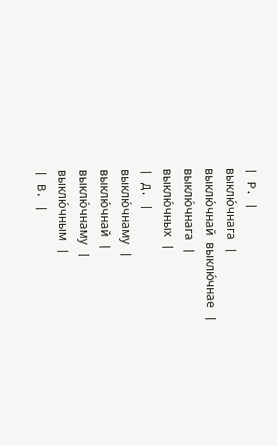| Р. |
выклю́чнага |
выклю́чнай выклю́чнае |
выклю́чнага |
выклю́чных |
| Д. |
выклю́чнаму |
выклю́чнай |
выклю́чнаму |
выклю́чным |
| В. |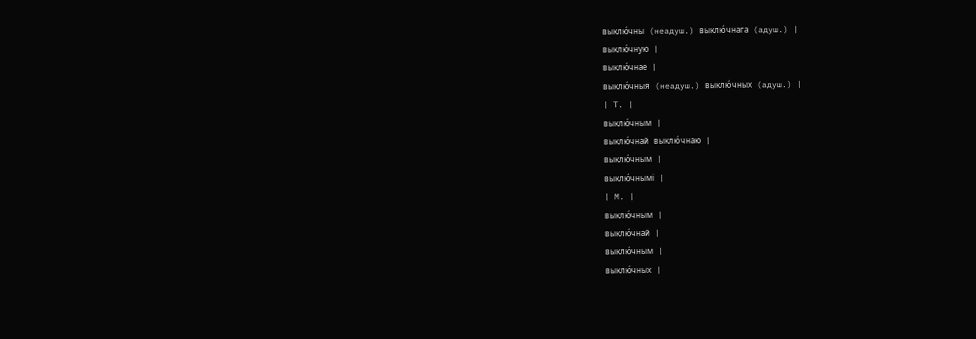выклю́чны (неадуш.) выклю́чнага (адуш.) |
выклю́чную |
выклю́чнае |
выклю́чныя (неадуш.) выклю́чных (адуш.) |
| Т. |
выклю́чным |
выклю́чнай выклю́чнаю |
выклю́чным |
выклю́чнымі |
| М. |
выклю́чным |
выклю́чнай |
выклю́чным |
выклю́чных |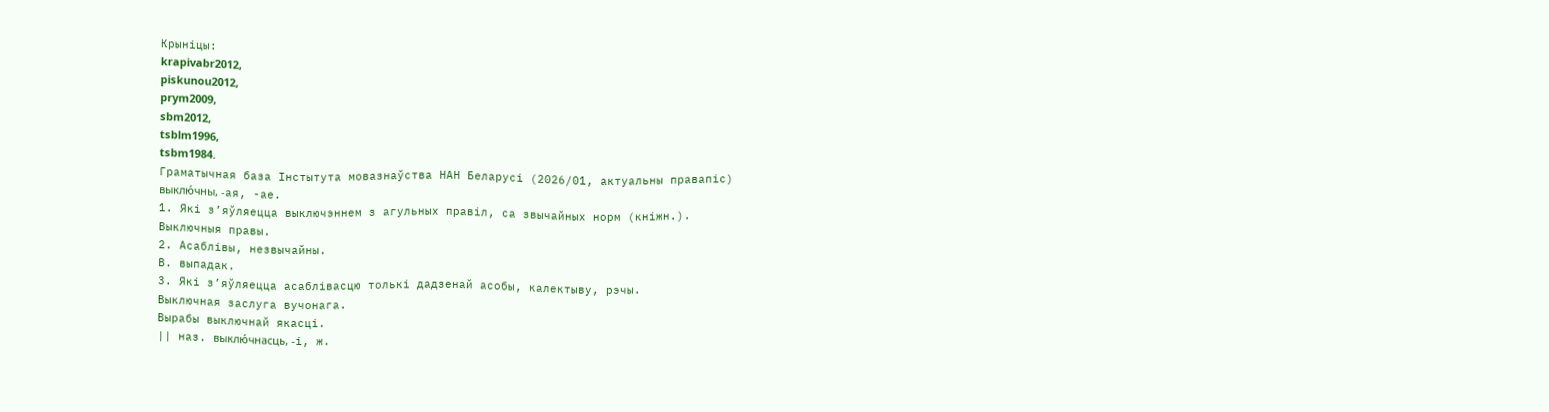Крыніцы:
krapivabr2012,
piskunou2012,
prym2009,
sbm2012,
tsblm1996,
tsbm1984.
Граматычная база Інстытута мовазнаўства НАН Беларусі (2026/01, актуальны правапіс)
выклю́чны, -ая, -ае.
1. Які з’яўляецца выключэннем з агульных правіл, са звычайных норм (кніжн.).
Выключныя правы.
2. Асаблівы, незвычайны.
В. выпадак.
3. Які з’яўляецца асаблівасцю толькі дадзенай асобы, калектыву, рэчы.
Выключная заслуга вучонага.
Вырабы выключнай якасці.
|| наз. выклю́чнасць, -і, ж.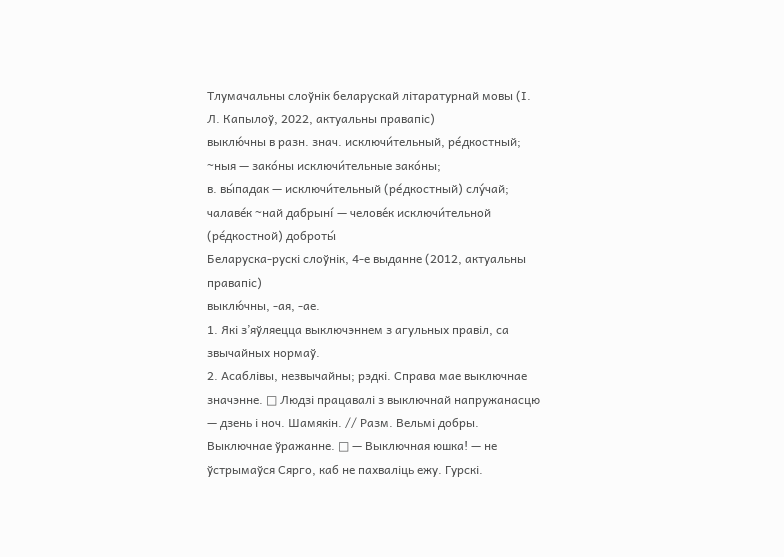Тлумачальны слоўнік беларускай літаратурнай мовы (І. Л. Капылоў, 2022, актуальны правапіс)
выклю́чны в разн. знач. исключи́тельный, ре́дкостный;
~ныя — зако́ны исключи́тельные зако́ны;
в. вы́падак — исключи́тельный (ре́дкостный) слу́чай;
чалаве́к ~най дабрыні́ — челове́к исключи́тельной (ре́дкостной) доброты́
Беларуска-рускі слоўнік, 4-е выданне (2012, актуальны правапіс)
выклю́чны, ‑ая, ‑ае.
1. Які з’яўляецца выключэннем з агульных правіл, са звычайных нормаў.
2. Асаблівы, незвычайны; рэдкі. Справа мае выключнае значэнне. □ Людзі працавалі з выключнай напружанасцю — дзень і ноч. Шамякін. // Разм. Вельмі добры. Выключнае ўражанне. □ — Выключная юшка! — не ўстрымаўся Сярго, каб не пахваліць ежу. Гурскі.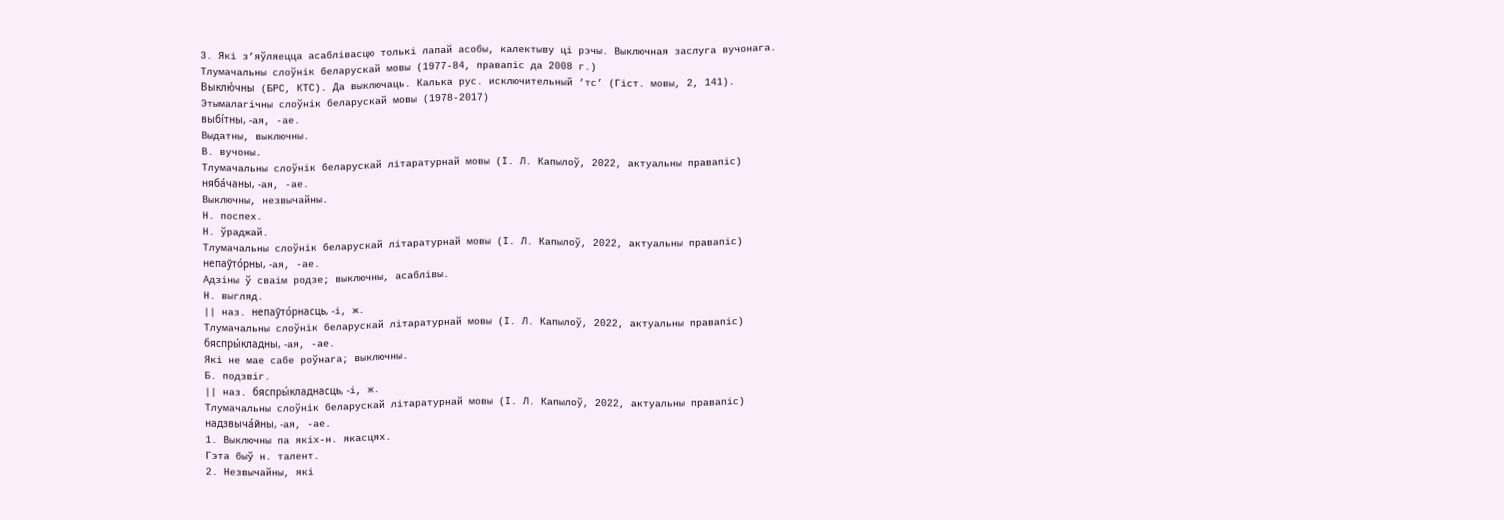3. Які з’яўляецца асаблівасцю толькі лапай асобы, калектыву ці рэчы. Выключная заслуга вучонага.
Тлумачальны слоўнік беларускай мовы (1977-84, правапіс да 2008 г.)
Выклю́чны (БРС, КТС). Да выключаць. Калька рус. исключительный ’тс’ (Гіст. мовы, 2, 141).
Этымалагічны слоўнік беларускай мовы (1978-2017)
выбі́тны, -ая, -ае.
Выдатны, выключны.
В. вучоны.
Тлумачальны слоўнік беларускай літаратурнай мовы (І. Л. Капылоў, 2022, актуальны правапіс)
няба́чаны, -ая, -ае.
Выключны, незвычайны.
Н. поспех.
Н. ўраджай.
Тлумачальны слоўнік беларускай літаратурнай мовы (І. Л. Капылоў, 2022, актуальны правапіс)
непаўто́рны, -ая, -ае.
Адзіны ў сваім родзе; выключны, асаблівы.
Н. выгляд.
|| наз. непаўто́рнасць, -і, ж.
Тлумачальны слоўнік беларускай літаратурнай мовы (І. Л. Капылоў, 2022, актуальны правапіс)
бяспры́кладны, -ая, -ае.
Які не мае сабе роўнага; выключны.
Б. подзвіг.
|| наз. бяспры́кладнасць, -і, ж.
Тлумачальны слоўнік беларускай літаратурнай мовы (І. Л. Капылоў, 2022, актуальны правапіс)
надзвыча́йны, -ая, -ае.
1. Выключны па якіх-н. якасцях.
Гэта быў н. талент.
2. Незвычайны, які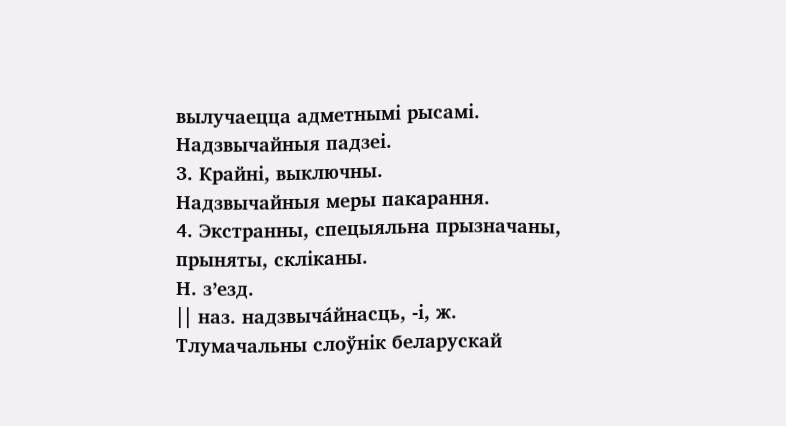вылучаецца адметнымі рысамі.
Надзвычайныя падзеі.
3. Крайні, выключны.
Надзвычайныя меры пакарання.
4. Экстранны, спецыяльна прызначаны, прыняты, скліканы.
Н. з’езд.
|| наз. надзвыча́йнасць, -і, ж.
Тлумачальны слоўнік беларускай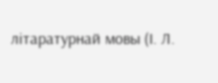літаратурнай мовы (І. Л.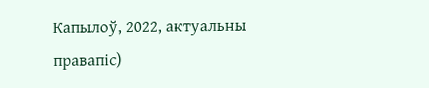Капылоў, 2022, актуальны правапіс)